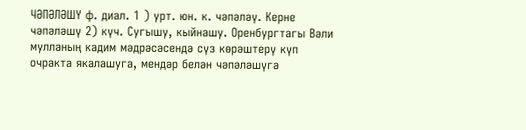ЧӘПӘЛӘШҮ ф. диал. 1 ) урт. юн. к. чәпәләү. Керне чәпәләшү 2) күч. Сугышу, кыйнашу. Оренбургтагы Вәли мулланың кадим мәдрәсәсендә сүз көрәштерү күп очракта якалашуга, мендәр белән чәпәләшүгә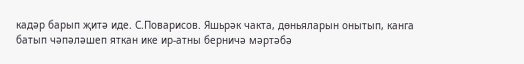кадәр барып җитә иде. С.Поварисов. Яшьрәк чакта, дөньяларын онытып, канга батып чәпәләшеп яткан ике ир-атны берничә мәртәбә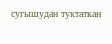сугышудан туктаткан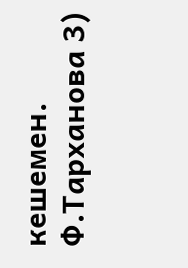кешемен. Ф.Тарханова 3)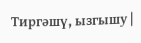Тиргәшү, ызгышу |